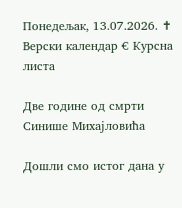Понедељак, 13.07.2026. ✝ Верски календар € Курсна листа

Две године од смрти Синише Михајловића

Дошли смо истог дана у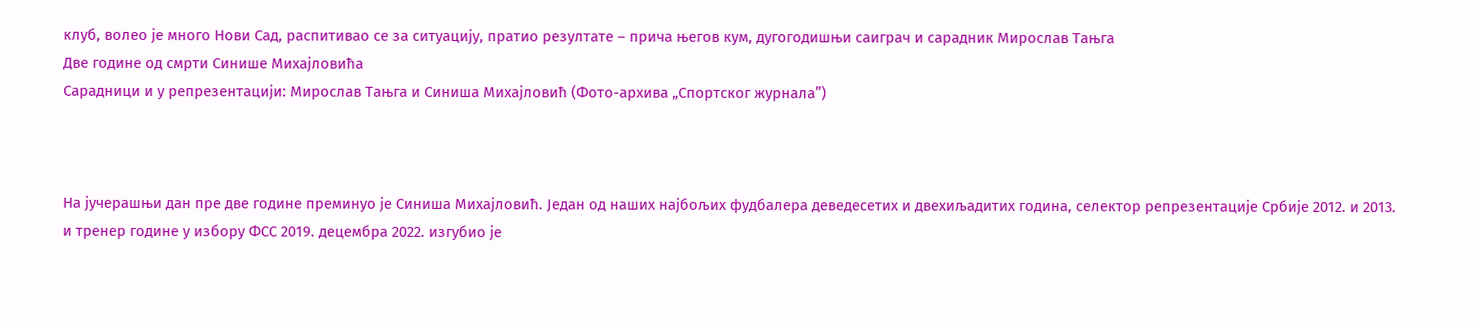клуб, волео је много Нови Сад, распитивао се за ситуацију, пратио резултате – прича његов кум, дугогодишњи саиграч и сарадник Мирослав Тањга
Две године од смрти Синише Михајловића
Сарадници и у репрезентацији: Мирослав Тањга и Синиша Михајловић (Фото-архива „Спортског журнала”)



На јучерашњи дан пре две године преминуо је Синиша Михајловић. Један од наших најбољих фудбалера деведесетих и двехиљадитих година, селектор репрезентације Србије 2012. и 2013. и тренер године у избору ФСС 2019. децембра 2022. изгубио је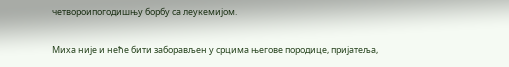четвороипогодишњу борбу са леукемијом.

Миха није и неће бити заборављен у срцима његове породице, пријатеља,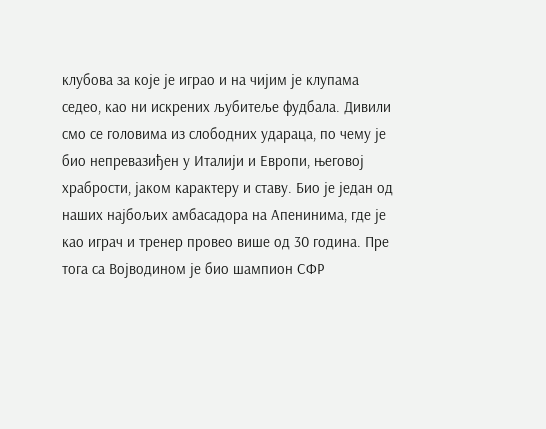клубова за које је играо и на чијим је клупама седео, као ни искрених љубитеље фудбала. Дивили смо се головима из слободних удараца, по чему је био непревазиђен у Италији и Европи, његовој храбрости, јаком карактеру и ставу. Био је један од наших најбољих амбасадора на Апенинима, где је као играч и тренер провео више од 30 година. Пре тога са Војводином је био шампион СФР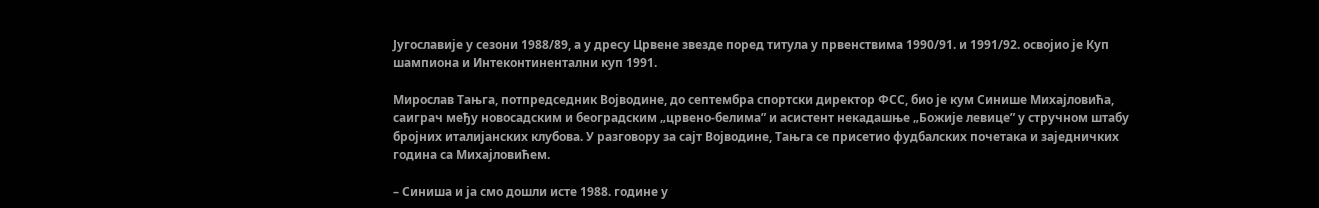Југославије у сезони 1988/89, а у дресу Црвене звезде поред титула у првенствима 1990/91. и 1991/92. освојио је Куп шампиона и Интеконтинентални куп 1991.

Мирослав Тањга, потпредседник Војводине, до септембра спортски директор ФСС, био је кум Синише Михајловића, саиграч међу новосадским и београдским „црвено-белима” и асистент некадашње „Божије левице” у стручном штабу бројних италијанских клубова. У разговору за сајт Војводине, Тањга се присетио фудбалских почетака и заједничких година са Михајловићем.

– Синиша и ја смо дошли исте 1988. године у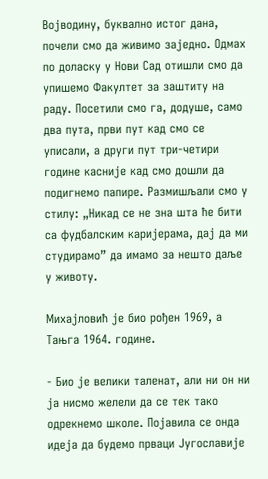Војводину, буквално истог дана, почели смо да живимо заједно. Одмах по доласку у Нови Сад отишли смо да упишемо Факултет за заштиту на раду. Посетили смо га, додуше, само два пута, први пут кад смо се уписали, а други пут три-четири године касније кад смо дошли да подигнемо папире. Размишљали смо у стилу: „Никад се не зна шта ће бити са фудбалским каријерама, дај да ми студирамо” да имамо за нешто даље у животу.

Михајловић је био рођен 1969, а Тањга 1964. године.

- Био је велики таленат, али ни он ни ја нисмо желели да се тек тако одрекнемо школе. Појавила се онда идеја да будемо прваци Југославије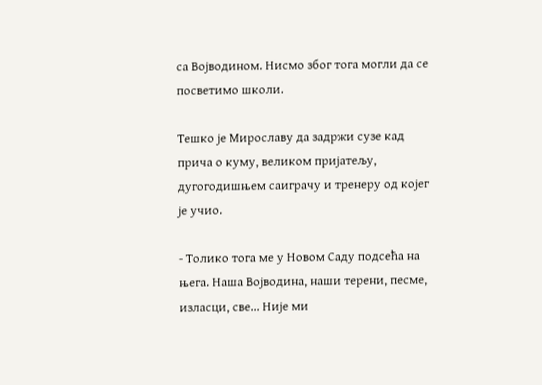са Војводином. Нисмо због тога могли да се посветимо школи.

Тешко је Мирославу да задржи сузе кад прича о куму, великом пријатељу, дугогодишњем саиграчу и тренеру од којег је учио.

- Толико тога ме у Новом Саду подсећа на њега. Наша Војводина, наши терени, песме, изласци, све... Није ми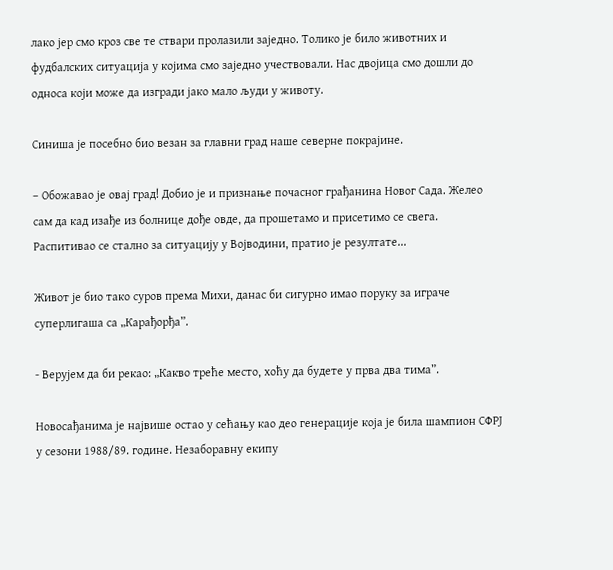лако јер смо кроз све те ствари пролазили заједно. Толико је било животних и фудбалских ситуација у којима смо заједно учествовали. Нас двојица смо дошли до односа који може да изгради јако мало људи у животу.

Синиша је посебно био везан за главни град наше северне покрајине.

– Обожавао је овај град! Добио је и признање почасног грађанина Новог Сада. Желео сам да кад изађе из болнице дође овде, да прошетамо и присетимо се свега. Распитивао се стално за ситуацију у Војводини, пратио је резултате...

Живот је био тако суров према Михи, данас би сигурно имао поруку за играче суперлигаша са „Карађорђа”.

- Верујем да би рекао: „Какво треће место, хоћу да будете у прва два тима”.

Новосађанима је највише остао у сећању као део генерације која је била шампион СФРЈ у сезони 1988/89. године. Незаборавну екипу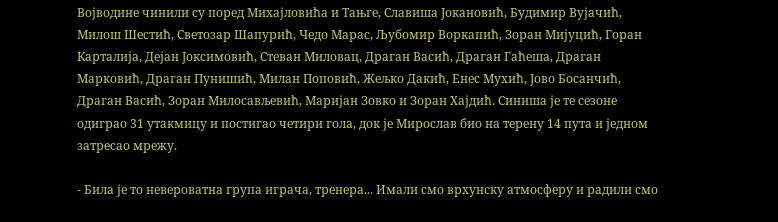Војводине чинили су поред Михајловића и Тањге, Славиша Јокановић, Будимир Вујачић, Милош Шестић, Светозар Шапурић, Чедо Марас, Љубомир Воркапић, Зоран Мијуцић, Горан Карталија, Дејан Јоксимовић, Стеван Миловац, Драган Васић, Драган Гаћеша, Драган Марковић, Драган Пунишић, Милан Поповић, Жељко Дакић, Енес Мухић, Јово Босанчић, Драган Васић, Зоран Милосављевић, Маријан Зовко и Зоран Хајдић. Синиша је те сезоне одиграо 31 утакмицу и постигао четири гола, док је Мирослав био на терену 14 пута и једном затресао мрежу.

- Била је то невероватна група играча, тренера... Имали смо врхунску атмосферу и радили смо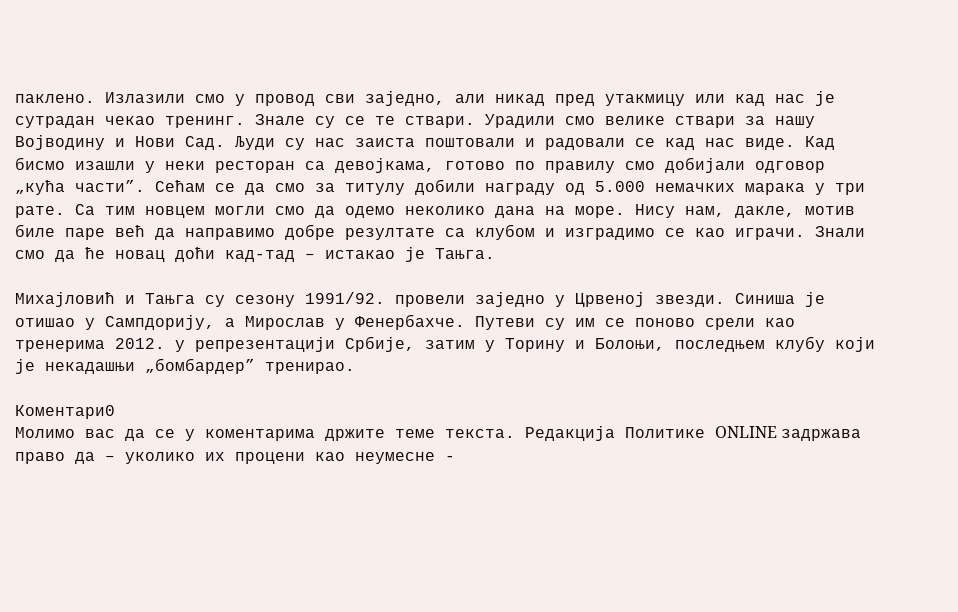паклено. Излазили смо у провод сви заједно, али никад пред утакмицу или кад нас је сутрадан чекао тренинг. Знале су се те ствари. Урадили смо велике ствари за нашу Војводину и Нови Сад. Људи су нас заиста поштовали и радовали се кад нас виде. Кад бисмо изашли у неки ресторан са девојкама, готово по правилу смо добијали одговор „кућа части”. Сећам се да смо за титулу добили награду од 5.000 немачких марака у три рате. Са тим новцем могли смо да одемо неколико дана на море. Нису нам, дакле, мотив биле паре већ да направимо добре резултате са клубом и изградимо се као играчи. Знали смо да ће новац доћи кад-тад – истакао је Тањга.

Михајловић и Тањга су сезону 1991/92. провели заједно у Црвеној звезди. Синиша је отишао у Сампдорију, а Мирослав у Фенербахче. Путеви су им се поново срели као тренерима 2012. у репрезентацији Србије, затим у Торину и Болоњи, последњем клубу који је некадашњи „бомбардер” тренирао.

Коментари0
Молимо вас да се у коментарима држите теме текста. Редакција Политике ONLINE задржава право да – уколико их процени као неумесне -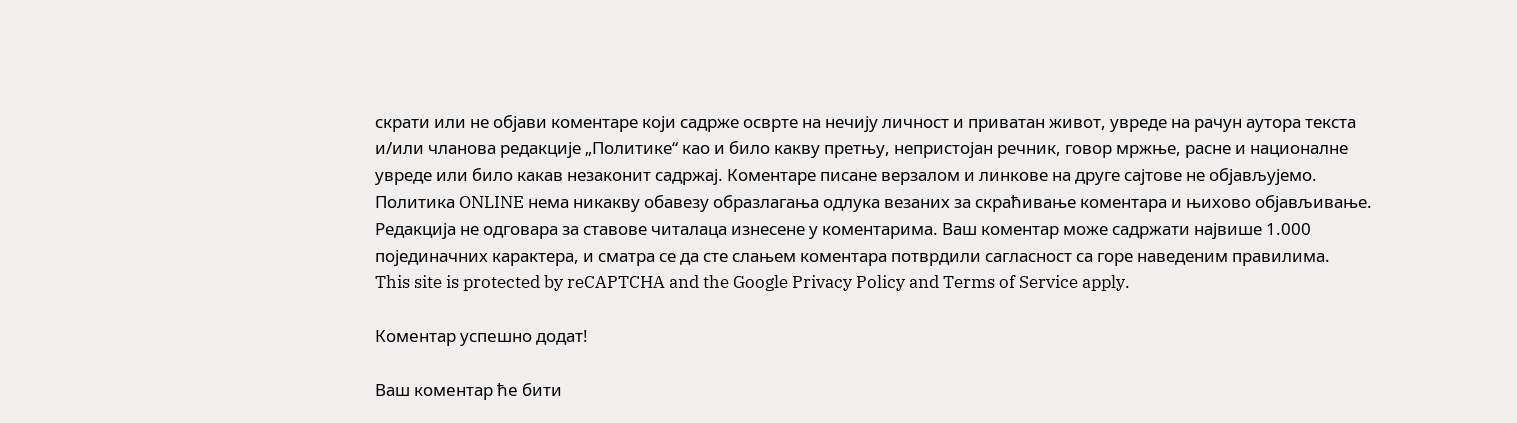скрати или не објави коментаре који садрже осврте на нечију личност и приватан живот, увреде на рачун аутора текста и/или чланова редакције „Политике“ као и било какву претњу, непристојан речник, говор мржње, расне и националне увреде или било какав незаконит садржај. Коментаре писане верзалом и линкове на друге сајтове не објављујемо. Политика ONLINE нема никакву обавезу образлагања одлука везаних за скраћивање коментара и њихово објављивање. Редакција не одговара за ставове читалаца изнесене у коментарима. Ваш коментар може садржати највише 1.000 појединачних карактера, и сматра се да сте слањем коментара потврдили сагласност са горе наведеним правилима.
This site is protected by reCAPTCHA and the Google Privacy Policy and Terms of Service apply.

Комeнтар успeшно додат!

Ваш комeнтар ћe бити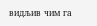видљив чим га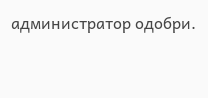администратор одобри.